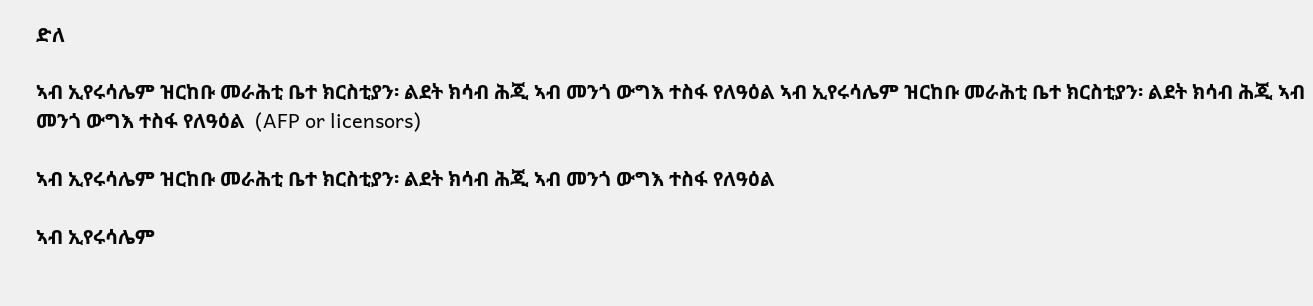ድለ

ኣብ ኢየሩሳሌም ዝርከቡ መራሕቲ ቤተ ክርስቲያን፡ ልደት ክሳብ ሕጂ ኣብ መንጎ ውግእ ተስፋ የለዓዕል ኣብ ኢየሩሳሌም ዝርከቡ መራሕቲ ቤተ ክርስቲያን፡ ልደት ክሳብ ሕጂ ኣብ መንጎ ውግእ ተስፋ የለዓዕል  (AFP or licensors)

ኣብ ኢየሩሳሌም ዝርከቡ መራሕቲ ቤተ ክርስቲያን፡ ልደት ክሳብ ሕጂ ኣብ መንጎ ውግእ ተስፋ የለዓዕል

ኣብ ኢየሩሳሌም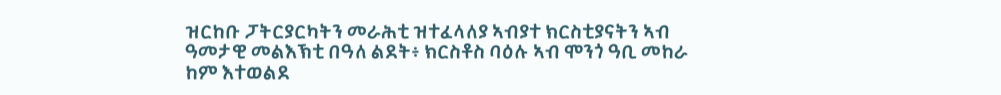ዝርከቡ ፓትርያርካትን መራሕቲ ዝተፈላለያ ኣብያተ ክርስቲያናትን ኣብ ዓመታዊ መልእኽቲ በዓለ ልደት፥ ክርስቶስ ባዕሉ ኣብ ሞንጎ ዓቢ መከራ ከም እተወልደ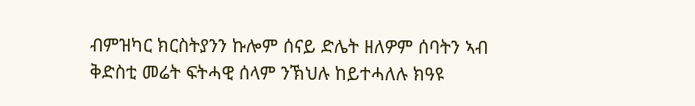ብምዝካር ክርስትያንን ኩሎም ሰናይ ድሌት ዘለዎም ሰባትን ኣብ ቅድስቲ መሬት ፍትሓዊ ሰላም ንኽህሉ ከይተሓለሉ ክዓዩ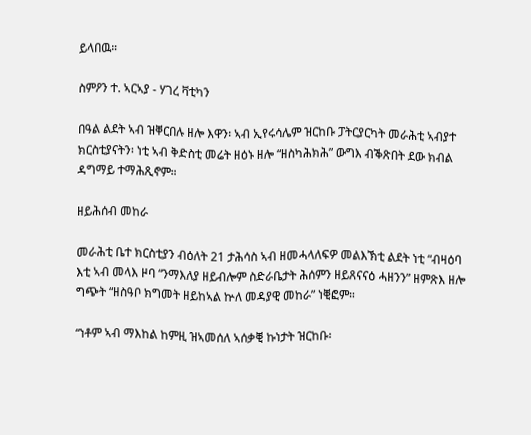ይላበዉ።

ስምዖን ተ. ኣርኣያ - ሃገረ ቫቲካን

በዓል ልደት ኣብ ዝቐርበሉ ዘሎ እዋን፡ ኣብ ኢየሩሳሌም ዝርከቡ ፓትርያርካት መራሕቲ ኣብያተ ክርስቲያናትን፡ ነቲ ኣብ ቅድስቲ መሬት ዘዕኑ ዘሎ “ዘስካሕክሕ” ውግእ ብቕጽበት ደው ክብል ዳግማይ ተማሕጺኖም።

ዘይሕሰብ መከራ

መራሕቲ ቤተ ክርስቲያን ብዕለት 21 ታሕሳስ ኣብ ዘመሓላለፍዎ መልእኽቲ ልደት ነቲ “ብዛዕባ እቲ ኣብ መላእ ዞባ “ንማእለያ ዘይብሎም ስድራቤታት ሕሰምን ዘይጸናናዕ ሓዘንን” ዘምጽእ ዘሎ ግጭት “ዘስዓቦ ክግመት ዘይከኣል ኵለ መዳያዊ መከራ” ነቒፎም።

“ነቶም ኣብ ማእከል ከምዚ ዝኣመሰለ ኣሰቃቒ ኩነታት ዝርከቡ፡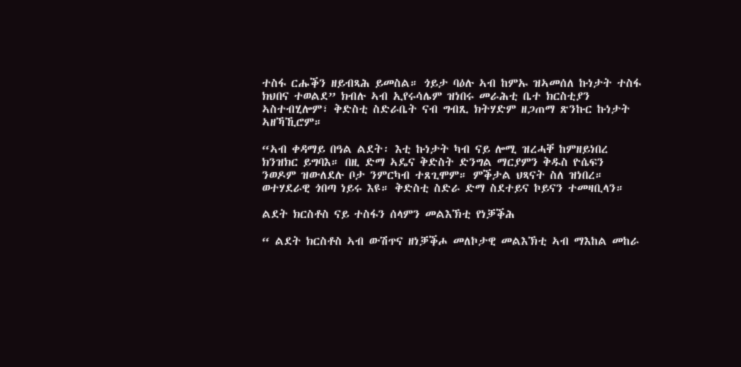ተስፋ ርሑቕን ዘይብጻሕ ይመስል። ጎይታ ባዕሉ ኣብ ከምኡ ዝኣመሰለ ኩነታት ተስፋ ክህበና ተወልደ” ክብሉ ኣብ ኢየሩሳሌም ዝነበሩ መራሕቲ ቤተ ክርስቲያን ኣስተብሂሎም፣ ቅድስቲ ስድራቤት ናብ ግብጺ ክትሃድም ዘጋጠማ ጽንኩር ኩነታት ኣዘኻኺሮም።

“ኣብ ቀዳማይ በዓል ልደት፡ እቲ ኩነታት ካብ ናይ ሎሚ ዝረሓቐ ከምዘይነበረ ክንዝክር ይግባእ። በዚ ድማ ኣዴና ቅድስት ድንግል ማርያምን ቅዱስ ዮሴፍን ንወዶም ዝውለደሉ ቦታ ንምርካብ ተጸጊሞም። ምቕታል ህጻናት ስለ ዝነበረ። ወተሃደራዊ ጎበጣ ነይሩ እዩ። ቅድስቲ ስድራ ድማ ስደተይና ኮይናን ተመዛቢላን።

ልደት ክርስቶስ ናይ ተስፋን ሰላምን መልእኽቲ የነቓቕሕ

“ ልደት ክርስቶስ ኣብ ውሽጥና ዘነቓቕሖ መለኮታዊ መልእኽቲ ኣብ ማእከል መከራ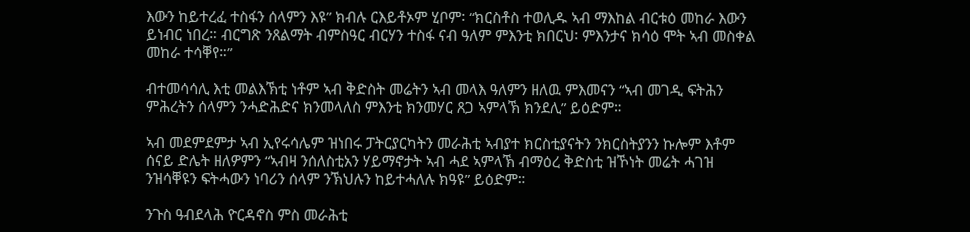እውን ከይተረፈ ተስፋን ሰላምን እዩ” ክብሉ ርእይቶኦም ሂቦም፡ “ክርስቶስ ተወሊዱ ኣብ ማእከል ብርቱዕ መከራ እውን ይነብር ነበረ። ብርግጽ ንጸልማት ብምስዓር ብርሃን ተስፋ ናብ ዓለም ምእንቲ ክበርህ፡ ምእንታና ክሳዕ ሞት ኣብ መስቀል መከራ ተሳቐየ።”

ብተመሳሳሊ እቲ መልእኽቲ ነቶም ኣብ ቅድስት መሬትን ኣብ መላእ ዓለምን ዘለዉ ምእመናን “ኣብ መገዲ ፍትሕን ምሕረትን ሰላምን ንሓድሕድና ክንመላለስ ምእንቲ ክንመሃር ጸጋ ኣምላኽ ክንደሊ” ይዕድም።

ኣብ መደምደምታ ኣብ ኢየሩሳሌም ዝነበሩ ፓትርያርካትን መራሕቲ ኣብያተ ክርስቲያናትን ንክርስትያንን ኩሎም እቶም ሰናይ ድሌት ዘለዎምን “ኣብዛ ንሰለስቲአን ሃይማኖታት ኣብ ሓደ ኣምላኽ ብማዕረ ቅድስቲ ዝኾነት መሬት ሓገዝ ንዝሳቐዩን ፍትሓውን ነባሪን ሰላም ንኽህሉን ከይተሓለሉ ክዓዩ” ይዕድም።

ንጉስ ዓብደላሕ ዮርዳኖስ ምስ መራሕቲ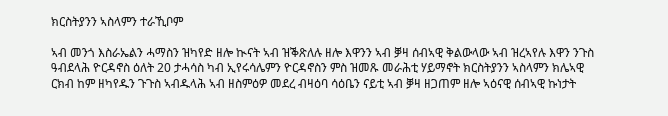ክርስትያንን ኣስላምን ተራኺቦም

ኣብ መንጎ እስራኤልን ሓማስን ዝካየድ ዘሎ ኲናት ኣብ ዝቕጽለሉ ዘሎ እዋንን ኣብ ቓዛ ሰብኣዊ ቅልውላው ኣብ ዝረኣየሉ እዋን ንጉስ ዓብደላሕ ዮርዳኖስ ዕለት 20 ታሓሳስ ካብ ኢየሩሳሌምን ዮርዳኖስን ምስ ዝመጹ መራሕቲ ሃይማኖት ክርስትያንን ኣስላምን ክሌኣዊ ርክብ ከም ዘካየዱን ጉጉስ ኣብዱላሕ ኣብ ዘስምዕዎ መደረ ብዛዕባ ሳዕቤን ናይቲ ኣብ ቓዛ ዘጋጠም ዘሎ ኣዕናዊ ሰብኣዊ ኩነታት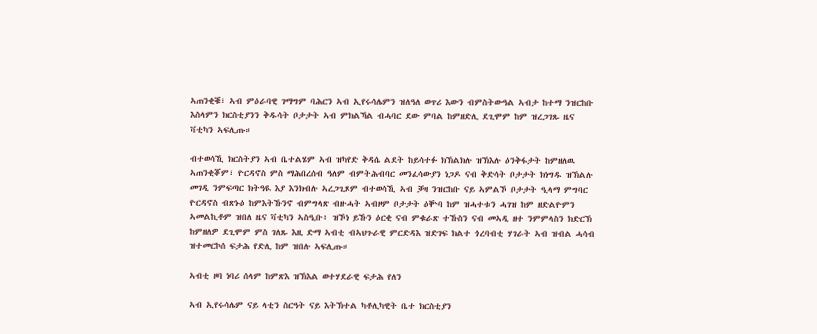ኣጠንቂቑ፣ ኣብ ምዕራባዊ ገማግም ባሕርን ኣብ ኢየሩሳሌምን ዝለዓለ ወጥሪ እውን ብምስትውዓል ኣብታ ከተማ ንዝርከቡ እስላምን ክርስቲያንን ቅዱሳት ቦታታት ኣብ ምክልኻል ብሓባር ደው ምባል ከምዘድሊ ደጊሞም ከም ዝረጋገጹ ዜና ቫቲካን ኣፍሊጡ።

ብተወሳኺ ክርስትያን ኣብ ቤተልሄም ኣብ ዝካየድ ቅዳሴ ልደት ከይሳተፉ ክኽልክሉ ዝኽእሉ ዕንቅፋታት ከምዘለዉ ኣጠንቂቖም፣ ዮርዳኖስ ምስ ማሕበረሰብ ዓለም ብምትሕብባር መንፈሳውያን ነጋዶ ናብ ቅድሳት ቦታታት ክነግዱ ዝኽልሉ መገዲ ንምፍጣር ክትዓዪ እያ እንክብሉ ኣረጋጊጾም ብተወሳኺ ኣብ ቓዛ ንዝርከቡ ናይ ኣምልኾ ቦታታት ዒላማ ምግባር ዮርዳኖስ ብጽኑዕ ከምእትኹንኖ ብምግላጽ ብዙሓት ኣብዞም ቦታታት ዕቝባ ከም ዝሓተቱን ሓገዝ ከም ዘድልዮምን ኣመልኪቶም ዝበለ ዜና ቫቲካን ኣስዒቡ፥ ዝኾነ ይኹን ዕርቂ ናብ ምቁራጽ ተኹስን ናብ መኣዲ ዘተ ንምምላስን ክድርኽ ከምዘለዎ ደጊሞም ምስ ገለጹ እዚ ድማ ኣብቲ ብኣህጉራዊ ምርድዳእ ዝድገፍ ክልተ ጎረባብቲ ሃገራት ኣብ ዝብል ሓሳብ ዝተመርኮሰ ፍታሕ የድሊ ከም ዝበሉ ኣፍሊጡ።

ኣብቲ ዞባ ነባሪ ሰላም ከምጽእ ዝኽእል ወተሃደራዊ ፍታሕ የለን

ኣብ ኢየሩሳሌም ናይ ላቲን ስርዓት ናይ እትኽተል ካቶሊካዊት ቤተ ክርስቲያን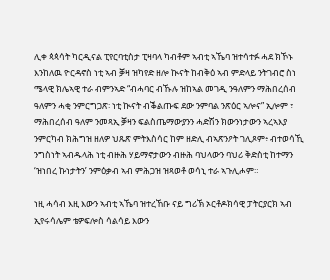ሊቀ ጳጳሳት ካርዲናል ፒየርባቲስታ ፒዛባላ ካብቶም ኣብቲ ኣኼባ ዝተሳተፉ ሓደ ክኾኑ እንከለዉ ዮርዳኖስ ነቲ ኣብ ቓዛ ዝካየድ ዘሎ ኲናት ከብቅዕ ኣብ ምድላይ ንትገብሮ ስነ ሜላዊ ክሌኣዊ ተራ ብምንኣድ “ብሓባር ብኹሉ ዝከኣል መገዲ ንዓለምን ማሕበረሰብ ዓለምን ሓቂ ንምርግጋጽ፡ ነቲ ኲናት ብቕልጡፍ ደው ንምባል ንጽዕር ኣሎና” ኢሎም ፣ ማሕበረሰብ ዓለም ንመጻኢ ቓዛን ፍልስጤማውያንን ሓድሽን ክውንነታውን ኣረኣእያ ንምርካብ ክሕግዝ ዘለዎ ህጹጽ ምትእስሳር ከም ዘድሊ ብኣጽንዖት ገሊጾም፥ ብተወሳኺ ንግስነት ኣብዱላሕ ነቲ ብዙሕ ሃይማኖታውን ብዙሕ ባህላውን ባህሪ ቅድስቲ ከተማን ‘ዝነበረ ኩነታትን’ ንምዕቃብ ኣብ ምሕጋዝ ዝጻወቶ ወሳኒ ተራ ኣጉሊሖም።

ነዚ ሓሳብ እዚ እውን ኣብቲ ኣኼባ ዝተረኸቡ ናይ ግሪኽ ኦርቶዶክሳዊ ፓትርያርክ ኣብ ኢየሩሳሌም ቴዎፍሎስ ሳልሳይ እውን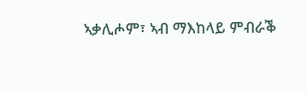ኣቃሊሖም፣ ኣብ ማእከላይ ምብራቕ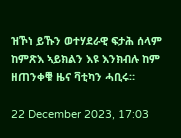ዝኾነ ይኹን ወተሃደራዊ ፍታሕ ሰላም ከምጽእ ኣይክልን እዩ እንክብሉ ከም ዘጠንቀቑ ዜና ቫቲካን ሓቢሩ።

22 December 2023, 17:03